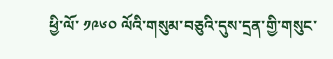ཕྱི་ལོ་ ༡༩༦༠ ལོའི་གསུམ་བཅུའི་དུས་དྲན་གྱི་གསུང་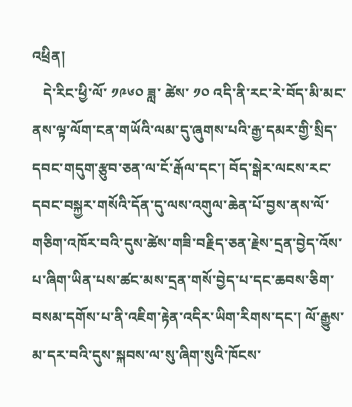འཕྲིན།
   དེ་རིང་ཕྱི་ལོ་ ༡༩༦༠ ཟླ་ ཚེས་ ༡༠ འདི་ནི་རང་རེ་བོད་མི་མང་ནས་ལྟ་ལོག་ངན་གཡོའི་ལམ་དུ་ཞུགས་པའི་རྒྱ་དམར་གྱི་སྲིད་དབང་གདུག་རྩུབ་ཅན་ལ་ངོ་རྒོལ་དང་། བོད་སྒེར་ལངས་རང་དབང་བསྐྱར་གསོའི་དོན་དུ་ལས་འགུལ་ཆེན་པོ་བྱས་ནས་ལོ་གཅིག་འཁོར་བའི་དུས་ཚེས་གཟི་བརྗིད་ཅན་རྗེས་དྲན་བྱེད་འོས་པ་ཞིག་ཡིན་པས་ཚང་མས་དྲན་གསོ་བྱེད་པ་དང་ཆབས་ཅིག་བསམ་དགོས་པ་ནི་འཇིག་རྟེན་འདིར་ཡིག་རིགས་དང་། ལོ་རྒྱུས་མ་དར་བའི་དུས་སྐབས་ལ་སུ་ཞིག་སུའི་ཁོངས་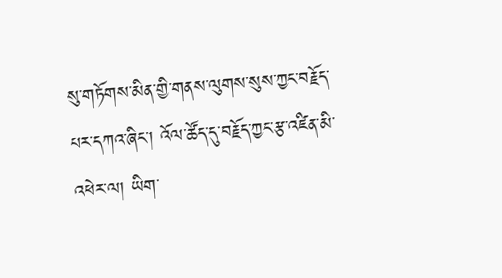སུ་གཏོགས་མིན་གྱི་གནས་ལུགས་སུས་ཀྱང་བརྗོད་པར་དཀའ་ཞིང་། འོལ་ཚོད་དུ་བརྗོད་ཀྱང་རྩ་འཛིན་མི་འཕེར་ལ། ཡིག་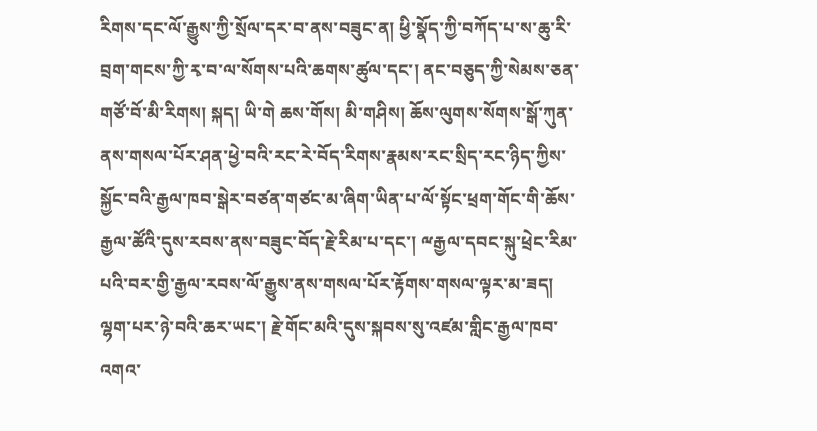རིགས་དང་ལོ་རྒྱུས་ཀྱི་སྲོལ་དར་བ་ནས་བཟུང་ན། ཕྱི་སྣོད་ཀྱི་བཀོད་པ་ས་ཆུ་རི་བྲག་གངས་ཀྱི་རྭ་བ་ལ་སོགས་པའི་ཆགས་ཚུལ་དང་། ནང་བཅུད་ཀྱི་སེམས་ཅན་གཙོ་བོ་མི་རིགས། སྐད། ཡི་གེ ཆས་གོས། མི་གཤིས། ཆོས་ལུགས་སོགས་སྒོ་ཀུན་ནས་གསལ་པོར་ཤན་ཕྱེ་བའི་རང་རེ་བོད་རིགས་རྣམས་རང་སྲིད་རང་ཉིད་ཀྱིས་སྐྱོང་བའི་རྒྱལ་ཁབ་སྒེར་བཙན་གཙང་མ་ཞིག་ཡིན་པ་ལོ་སྟོང་ཕྲག་གོང་གི་ཆོས་རྒྱལ་ཚོའི་དུས་རབས་ནས་བཟུང་བོད་རྗེ་རིམ་པ་དང་། ྋརྒྱལ་དབང་སྐུ་ཕྲེང་རིམ་པའི་བར་གྱི་རྒྱལ་རབས་ལོ་རྒྱུས་ནས་གསལ་པོར་རྟོགས་གསལ་ལྟར་མ་ཟད། ལྷག་པར་ཉེ་བའི་ཆར་ཡང་། རྗེ་གོང་མའི་དུས་སྐབས་སུ་འཛམ་གླིང་རྒྱལ་ཁབ་འགའ་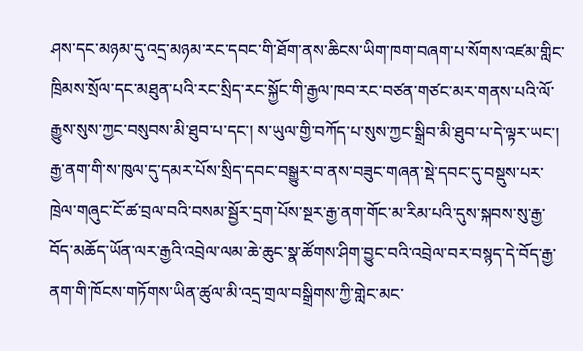ཤས་དང་མཉམ་དུ་འདྲ་མཉམ་རང་དབང་གི་ཐོག་ནས་ཆིངས་ཡིག་ཁག་བཞག་པ་སོགས་འཛམ་གླིང་ཁྲིམས་སྲོལ་དང་མཐུན་པའི་རང་སྲིད་རང་སྐྱོང་གི་རྒྱལ་ཁབ་རང་བཙན་གཙང་མར་གནས་པའི་ལོ་རྒྱུས་སུས་ཀྱང་བསུབས་མི་ཐུབ་པ་དང་། ས་ཡུལ་གྱི་བཀོད་པ་སུས་ཀྱང་སྒྲིབ་མི་ཐུབ་པ་དེ་ལྟར་ཡང་། རྒྱ་ནག་གི་ས་ཁུལ་དུ་དམར་པོས་སྲིད་དབང་བསྒྱུར་བ་ནས་བཟུང་གཞན་སྡེ་དབང་དུ་བསྡུས་པར་ཁྲེལ་གཞུང་ངོ་ཚ་བྲལ་བའི་བསམ་སྦྱོར་དྲག་པོས་སྔར་རྒྱ་ནག་གོང་མ་རིམ་པའི་དུས་སྐབས་སུ་རྒྱ་བོད་མཆོད་ཡོན་ལར་རྒྱའི་འབྲེལ་ལམ་ཆེ་ཆུང་སྣ་ཚོགས་ཤིག་བྱུང་བའི་འབྲེལ་བར་བསྙད་དེ་བོད་རྒྱ་ནག་གི་ཁོངས་གཏོགས་ཡིན་ཚུལ་མི་འདྲ་གྲལ་བསྒྲིགས་ཀྱི་གླེང་མང་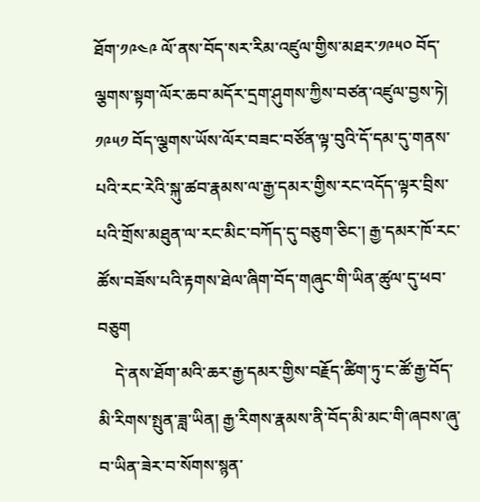ཐོག་༡༩༤༩ ལོ་ནས་བོད་སར་རིམ་འཛུལ་གྱིས་མཐར་༡༩༥༠ བོད་ལྕགས་སྟག་ལོར་ཆབ་མདོར་དྲག་ཤུགས་ཀྱིས་བཙན་འཛུལ་བྱས་ཏེ། ༡༩༥༡ བོད་ལྕགས་ཡོས་ལོར་བཟང་བཙོན་ལྟ་བུའི་དོ་དམ་དུ་གནས་པའི་རང་རེའི་སྐུ་ཚབ་རྣམས་ལ་རྒྱ་དམར་གྱིས་རང་འདོད་ལྟར་བྲིས་པའི་གྲོས་མཐུན་ལ་རང་མིང་བཀོད་དུ་བཅུག་ཅིང་། རྒྱ་དམར་ཁོ་རང་ཚོས་བཟོས་པའི་རྟགས་ཐེལ་ཞིག་བོད་གཞུང་གི་ཡིན་ཚུལ་དུ་ཕབ་བཅུག
    དེ་ནས་ཐོག་མའི་ཆར་རྒྱ་དམར་གྱིས་བརྗོད་ཚིག་ཏུ་ང་ཚོ་རྒྱ་བོད་མི་རིགས་སྤུན་ཟླ་ཡིན། རྒྱ་རིགས་རྣམས་ནི་བོད་མི་མང་གི་ཞབས་ཞུ་བ་ཡིན་ཟེར་བ་སོགས་སྙན་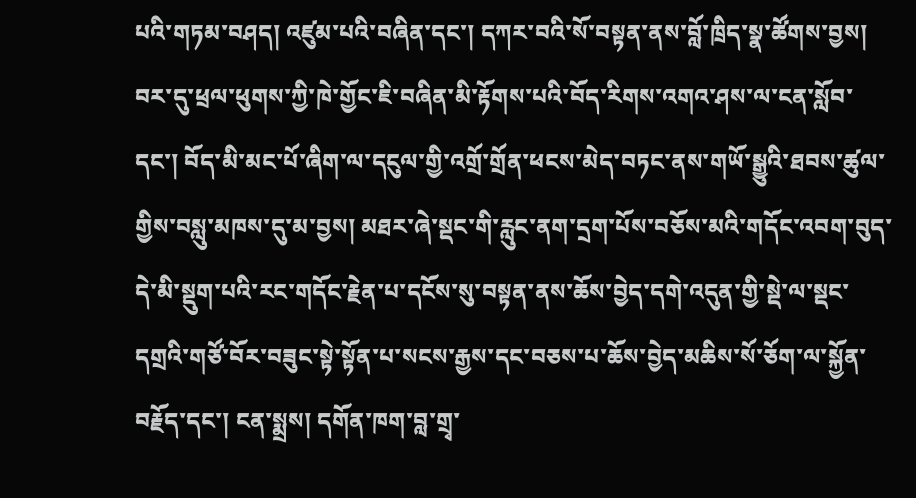པའི་གཏམ་བཤད། འཛུམ་པའི་བཞིན་དང་། དཀར་བའི་སོ་བསྟན་ནས་བློ་ཁྲིད་སྣ་ཚོགས་བྱས། བར་དུ་ཕྲལ་ཕུགས་ཀྱི་ཁེ་གྱོང་ཇི་བཞིན་མི་རྟོགས་པའི་བོད་རིགས་འགའ་ཤས་ལ་ངན་སློབ་དང་། བོད་མི་མང་པོ་ཞིག་ལ་དངུལ་གྱི་འགྲོ་གྲོན་ཕངས་མེད་བཏང་ནས་གཡོ་སྒྱུའི་ཐབས་ཚུལ་གྱིས་བསླུ་མཁས་དུ་མ་བྱས། མཐར་ཞེ་སྡང་གི་རླུང་ནག་དྲག་པོས་བཅོས་མའི་གདོང་འབག་བུད་དེ་མི་སྡུག་པའི་རང་གདོང་རྗེན་པ་དངོས་སུ་བསྟན་ནས་ཆོས་བྱེད་དགེ་འདུན་གྱི་སྡེ་ལ་སྡང་དགྲའི་གཙོ་བོར་བཟུང་སྟེ་སྟོན་པ་སངས་རྒྱས་དང་བཅས་པ་ཆོས་བྱེད་མཆིས་སོ་ཅོག་ལ་སྐྱོན་བརྗོད་དང་། ངན་སྨྲས། དགོན་ཁག་བླ་གྲྭ་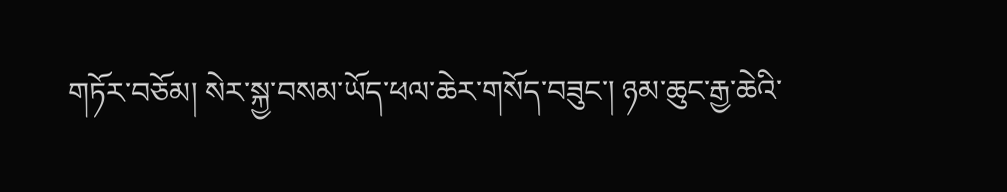གཏོར་བཅོམ། སེར་སྐྱ་བསམ་ཡོད་ཕལ་ཆེར་གསོད་བཟུང་། ཉམ་ཆུང་རྒྱ་ཆེའི་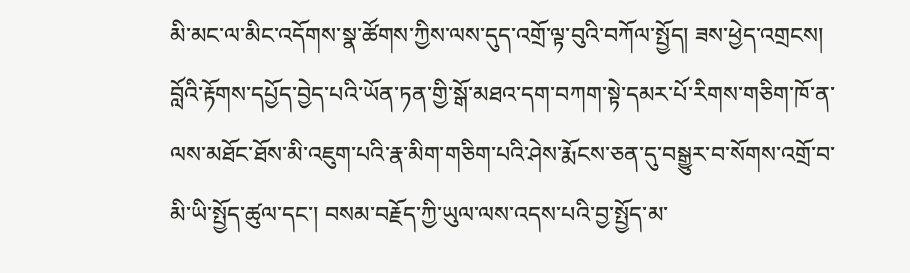མི་མང་ལ་མིང་འདོགས་སྣ་ཚོགས་ཀྱིས་ལས་དུད་འགྲོ་ལྟ་བུའི་བཀོལ་སྤྱོད། ཟས་ཕྱེད་འགྲངས། བློའི་རྟོགས་དཔྱོད་བྱེད་པའི་ཡོན་ཏན་གྱི་སྒོ་མཐའ་དག་བཀག་སྟེ་དམར་པོ་རིགས་གཅིག་ཁོ་ན་ལས་མཐོང་ཐོས་མི་འཇུག་པའི་རྣ་མིག་གཅིག་པའི་ཤེས་རྨོངས་ཅན་དུ་བསྒྱུར་བ་སོགས་འགྲོ་བ་མི་ཡི་སྤྱོད་ཚུལ་དང་། བསམ་བརྗོད་ཀྱི་ཡུལ་ལས་འདས་པའི་བྱ་སྤྱོད་མ་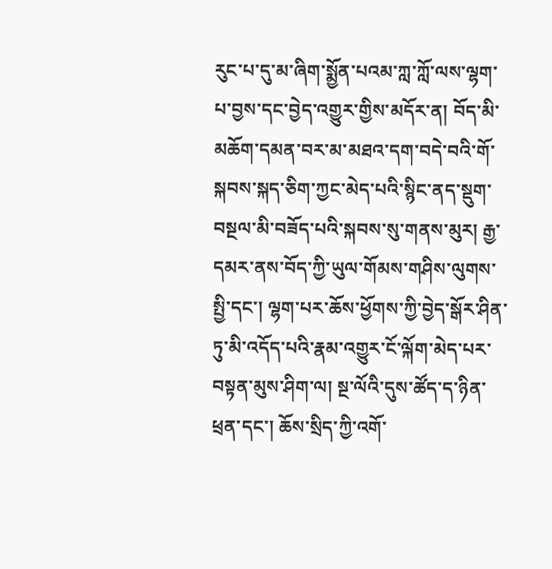རུང་པ་དུ་མ་ཞིག་སྨྱོན་པའམ་ཀླ་ཀློ་ལས་ལྷག་པ་བྱས་དང་བྱེད་འགྱུར་གྱིས་མདོར་ན། བོད་མི་མཆོག་དམན་བར་མ་མཐའ་དག་བདེ་བའི་གོ་སྐབས་སྐད་ཅིག་ཀྱང་མེད་པའི་སྙིང་ནད་སྡུག་བསྔལ་མི་བཟོད་པའི་སྐབས་སུ་གནས་མུར། རྒྱ་དམར་ནས་བོད་ཀྱི་ཡུལ་གོམས་གཤིས་ལུགས་སྤྱི་དང་། ལྷག་པར་ཆོས་ཕྱོགས་ཀྱི་བྱེད་སྒོར་ཤིན་ཏུ་མི་འདོད་པའི་རྣམ་འགྱུར་ངོ་ལྐོག་མེད་པར་བསྟན་མུས་ཤིག་ལ། སྔ་ལོའི་དུས་ཚོད་ད་ཉིན་ཕྲན་དང་། ཆོས་སྲིད་ཀྱི་འགོ་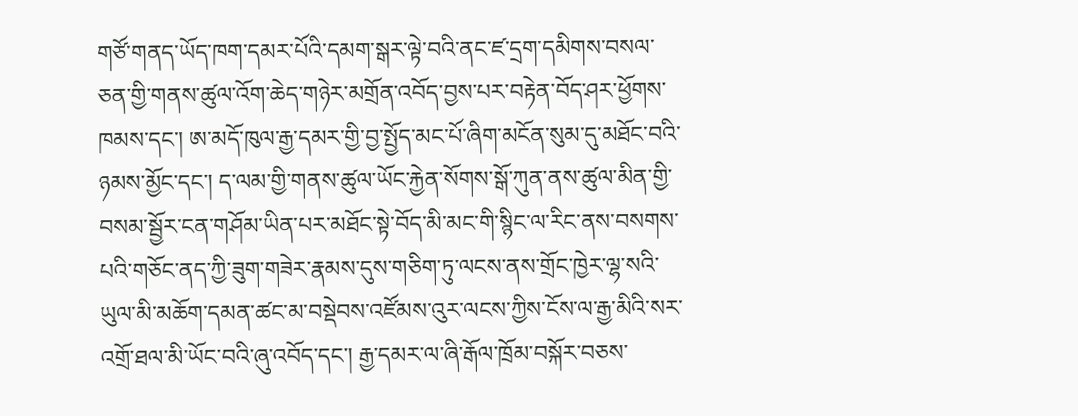གཙོ་གནད་ཡོད་ཁག་དམར་པོའི་དམག་སྒར་ལྟེ་བའི་ནང་ཛ་དྲག་དམིགས་བསལ་ཅན་གྱི་གནས་ཚུལ་འོག་ཆེད་གཉེར་མགྲོན་འབོད་བྱས་པར་བརྟེན་བོད་ཤར་ཕྱོགས་ཁམས་དང་། ཨ་མདོ་ཁུལ་རྒྱ་དམར་གྱི་བྱ་སྤྱོད་མང་པོ་ཞིག་མངོན་སུམ་དུ་མཐོང་བའི་ཉམས་མྱོང་དང་། ད་ལམ་གྱི་གནས་ཚུལ་ཡོང་རྐྱེན་སོགས་སྒོ་ཀུན་ནས་ཚུལ་མིན་གྱི་བསམ་སྦྱོར་ངན་གཤོམ་ཡིན་པར་མཐོང་སྟེ་བོད་མི་མང་གི་སྙིང་ལ་རིང་ནས་བསགས་པའི་གཅོང་ནད་ཀྱི་ཟུག་གཟེར་རྣམས་དུས་གཅིག་ཏུ་ལངས་ནས་གྲོང་ཁྱེར་ལྷ་སའི་ཡུལ་མི་མཆོག་དམན་ཚང་མ་བསྡེབས་འཛོམས་འུར་ལངས་ཀྱིས་ངོས་ལ་རྒྱ་མིའི་སར་འགྲོ་ཐལ་མི་ཡོང་བའི་ཞུ་འབོད་དང་། རྒྱ་དམར་ལ་ཞི་རྒོལ་ཁྲོམ་བསྐོར་བཅས་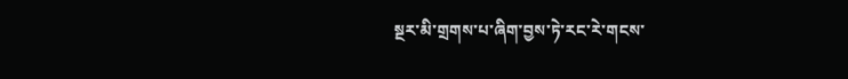སྔར་མི་གྲགས་པ་ཞིག་བྱས་ཏེ་རང་རེ་གངས་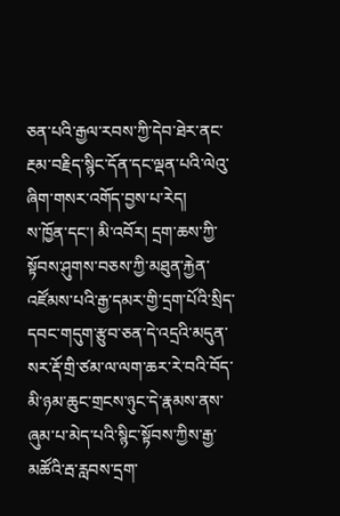ཅན་པའི་རྒྱལ་རབས་ཀྱི་དེབ་ཐེར་ནང་རྔམ་བརྗིད་སྙིང་དོན་དང་ལྡན་པའི་ལེའུ་ཞིག་གསར་འགོད་བྱས་པ་རེད།
ས་ཁྱོན་དང་། མི་འབོར། དྲག་ཆས་ཀྱི་སྟོབས་ཤུགས་བཅས་ཀྱི་མཐུན་རྐྱེན་འཛོམས་པའི་རྒྱ་དམར་གྱི་དྲག་པོའི་སྲིད་དབང་གདུག་རྩུབ་ཅན་དེ་འདྲའི་མདུན་སར་རྡོ་གྲི་ཙམ་ལ་ལག་ཆར་རེ་བའི་བོད་མི་ཉམ་ཆུང་གྲངས་ཉུང་དེ་རྣམས་ནས་ཞུམ་པ་མེད་པའི་སྙིང་སྟོབས་ཀྱིས་རྒྱ་མཚོའི་རྦ་རླབས་དྲག་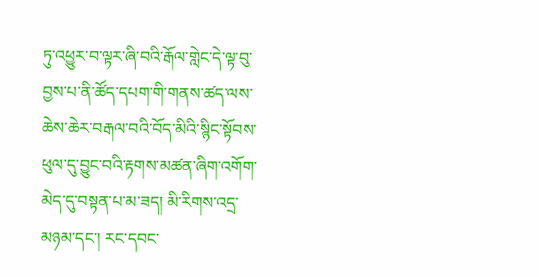ཏུ་འཕྱུར་བ་ལྟར་ཞི་བའི་རྒོལ་གླེང་དེ་ལྟ་བུ་བྱས་པ་ནི་ཚོད་དཔག་གི་གནས་ཚད་ལས་ཆེས་ཆེར་བརྒལ་བའི་བོད་མིའི་སྙིང་སྟོབས་ཕུལ་དུ་བྱུང་བའི་རྟགས་མཚན་ཞིག་འགོག་མེད་དུ་བསྟན་པ་མ་ཟད། མི་རིགས་འདྲ་མཉམ་དང་། རང་དབང་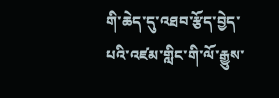གི་ཆེད་དུ་འཐབ་རྩོད་བྱེད་པའི་འཛམ་གླིང་གི་ལོ་རྒྱུས་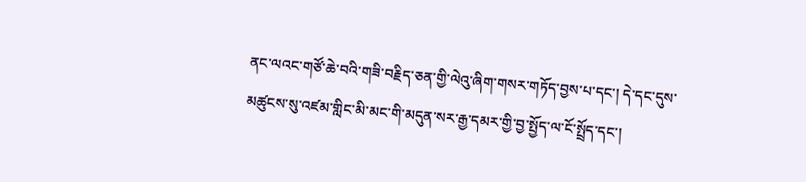ནང་ལའང་གཙོ་ཆེ་བའི་གཟི་བརྗིད་ཅན་གྱི་ལེའུ་ཞིག་གསར་གཏོད་བྱས་པ་དང་། དེ་དང་དུས་མཚུངས་སུ་འཛམ་གླིང་མི་མང་གི་མདུན་སར་རྒྱ་དམར་གྱི་བྱ་སྤྱོད་ལ་ངོ་སྤྲོད་དང་།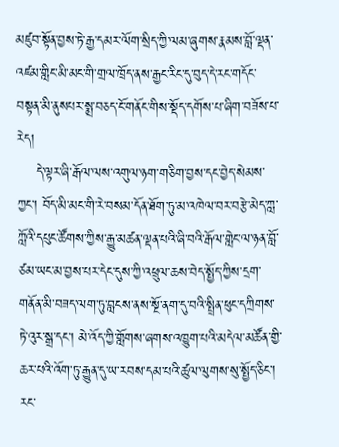མཛུབ་སྟོན་བྱས་ཏེ་རྒྱ་དམར་ལོག་སྲིད་ཀྱི་ལམ་ཞུགས་རྣམས་བློ་ལྡན་འཛམ་གླིང་མི་མང་གི་གྲལ་ཁྲོད་ནས་རྒྱང་རིང་དུ་བུད་དེ་རང་གདོང་བསྟན་མི་ནུསཔར་སྨྲ་བཅད་ངོ་གནོང་གིས་སྡོད་དགོས་པ་ཞིག་བཟོས་པ་རེད།
    དེ་ལྟར་ཞི་རྒོལ་ལས་འགུལ་ཉག་གཅིག་བྱས་དང་བྱེད་སེམས་ཀྱང་། བོད་མི་མང་གི་རེ་བསམ་དོན་ཐོག་ཏུ་མ་འཁེལ་བར་བརྩེ་མེད་ཀླ་ཀློའི་དཔུང་ཚོགས་ཀྱིས་རྒྱུ་མཚན་ལྡན་པའི་ཞི་བའི་རྒོལ་གླེང་ལ་ཉན་བློ་ཙམ་ཡང་མ་བྱས་པར་དེང་དུས་ཀྱི་འཕྲུལ་ཆས་བེད་སྤྱོད་ཀྱིས་དྲག་གནོན་མི་བཟད་ལག་ཏུ་བླངས་ནས་སྔོ་ནག་དུ་བའི་སྤྲིན་ཕུང་དཀྲིགས་ཏེ་འུར་སྒྲ་དང་། མེ་འོད་ཀྱི་གློགས་ཞགས་འཁྱུག་པའི་མདེལ་མཚོན་གྱི་ཆར་པའི་འོག་ཏུ་རྒྱུན་དུ་ཡ་རབས་དམ་པའི་ཚུལ་ལུགས་སུ་སྤྱོད་ཅིང་། རང་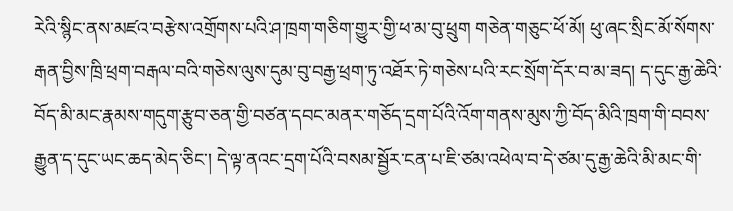རེའི་སྙིང་ནས་མཛའ་བརྩེས་འགྲོགས་པའི་ཤ་ཁྲག་གཅིག་གྱུར་གྱི་ཕ་མ་བུ་ཕྲུག གཅེན་གཅུང་ཕོ་མོ། ཕུ་ཞང་སྲིང་མོ་སོགས་རྒན་བྱིས་ཁྲི་ཕྲག་བརྒལ་བའི་གཅེས་ལུས་དུམ་བུ་བརྒྱ་ཕྲག་ཏུ་འཐོར་ཏེ་གཅེས་པའི་རང་སྲོག་དོར་བ་མ་ཟད། ད་དུང་རྒྱ་ཆེའི་བོད་མི་མང་རྣམས་གདུག་རྩུབ་ཅན་གྱི་བཙན་དབང་མནར་གཅོད་དྲག་པོའི་འོག་གནས་མུས་ཀྱི་བོད་མིའི་ཁྲག་གི་བབས་རྒྱུན་ད་དུང་ཡང་ཆད་མེད་ཅིང་། དེ་ལྟ་ནའང་དྲག་པོའི་བསམ་སྦྱོར་ངན་པ་ཇི་ཙམ་འཕེལ་བ་དེ་ཙམ་དུ་རྒྱ་ཆེའི་མི་མང་གི་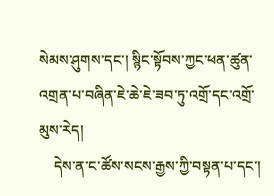སེམས་ཤུགས་དང་། སྙིང་སྟོབས་ཀྱང་ཕན་ཚུན་འགྲན་པ་བཞིན་ཇེ་ཆེ་ཇེ་ཟབ་ཏུ་འགྲོ་དང་འགྲོ་མུས་རེད།
    དེས་ན་ང་ཚོས་སངས་རྒྱས་ཀྱི་བསྟན་པ་དང་།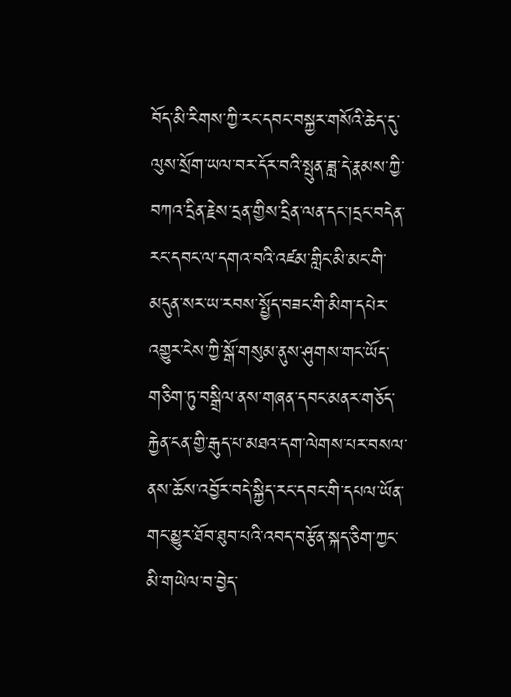བོད་མི་རིགས་ཀྱི་རང་དབང་བསྐྱར་གསོའི་ཆེད་དུ་ལུས་སྲོག་ཡལ་བར་དོར་བའི་སྤུན་ཟླ་དེ་རྣམས་ཀྱི་བཀའ་དྲིན་རྗེས་དྲན་གྱིས་དྲིན་ལན་དང་།དྲང་བདེན་རང་དབང་ལ་དགའ་བའི་འཛམ་གླིང་མི་མང་གི་མདུན་སར་ཡ་རབས་སྤྱོད་བཟང་གི་མིག་དཔེར་འགྱུར་ངེས་ཀྱི་སྒོ་གསུམ་ནུས་ཤུགས་གང་ཡོད་གཅིག་ཏུ་བསྒྲིལ་ནས་གཞན་དབང་མནར་གཅོད་རྐྱེན་ངན་གྱི་རྒུད་པ་མཐའ་དག་ལེགས་པར་བསལ་ནས་ཆོས་འབྱོར་བདེ་སྐྱིད་རང་དབང་གི་དཔལ་ཡོན་གང་མྱུར་ཐོབ་ཐུབ་པའི་འབད་བརྩོན་སྐད་ཅིག་ཀྱང་མི་གཡེལ་བ་བྱེད་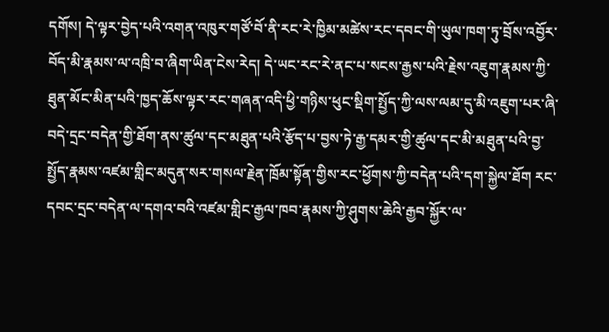དགོས། དེ་ལྟར་བྱེད་པའི་འགན་འཁུར་གཙོ་བོ་ནི་རང་རེ་ཁྱིམ་མཚེས་རང་དབང་གི་ཡུལ་ཁག་ཏུ་བྲོས་འབྱོར་བོད་མི་རྣམས་ལ་འཁྲི་བ་ཞིག་ཡིན་ངེས་རེད། དེ་ཡང་རང་རེ་ནང་པ་སངས་རྒྱས་པའི་རྗེས་འཇུག་རྣམས་ཀྱི་ཐུན་མོང་མིན་པའི་ཁྱད་ཆོས་ལྟར་རང་གཞན་འདི་ཕྱི་གཉིས་ཕུང་སྡིག་སྤྱོད་ཀྱི་ལས་ལམ་དུ་མི་འཇུག་པར་ཞི་བདེ་དྲང་བདེན་གྱི་ཐོག་ནས་ཚུལ་དང་མཐུན་པའི་རྩོད་པ་བྱས་ཏེ་རྒྱ་དམར་གྱི་ཚུལ་དང་མི་མཐུན་པའི་བྱ་སྤྱོད་རྣམས་འཛམ་གླིང་མདུན་སར་གསལ་རྗེན་ཁྲོམ་སྟོན་གྱིས་རང་ཕྱོགས་ཀྱི་བདེན་པའི་དག་སྐྱེལ་ཐོག རང་དབང་དྲང་བདེན་ལ་དགའ་བའི་འཛམ་གླིང་རྒྱལ་ཁབ་རྣམས་ཀྱི་ཤུགས་ཆེའི་རྒྱབ་སྐྱོར་ལ་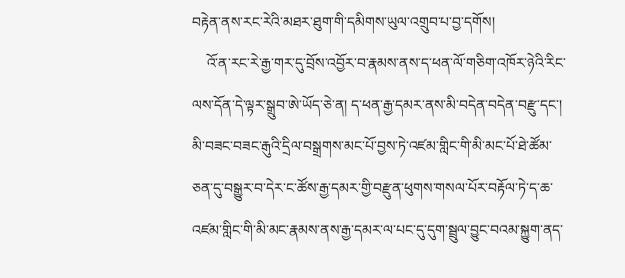བརྟེན་ནས་རང་རེའི་མཐར་ཐུག་གི་དམིགས་ཡུལ་འགྲུབ་པ་བྱ་དགོས།
    འོ་ན་རང་རེ་རྒྱ་གར་དུ་བྲོས་འབྱོར་བ་རྣམས་ནས་ད་ཕན་ལོ་གཅིག་འཁོར་ཉེའི་རིང་ལས་དོན་དེ་ལྟར་སྒྲུབ་ཨེ་ཡོད་ཅེ་ན། ད་ཕན་རྒྱ་དམར་ནས་མི་བདེན་བདེན་བརྫུ་དང་། མི་བཟང་བཟང་རྒུའི་དྲིལ་བསྒྲགས་མང་པོ་བྱས་ཏེ་འཛམ་གླིང་གི་མི་མང་པོ་ཐེ་ཚོམ་ཅན་དུ་བསྒྱུར་བ་དེར་ང་ཚོས་རྒྱ་དམར་གྱི་བརྫུན་ཕུགས་གསལ་པོར་བརྟོལ་ཏེ་ད་ཆ་འཛམ་གླིང་གི་མི་མང་རྣམས་ནས་རྒྱ་དམར་ལ་པང་དུ་དུག་སྦྲུལ་བྱུང་བའམ་སྐྱུག་ནད་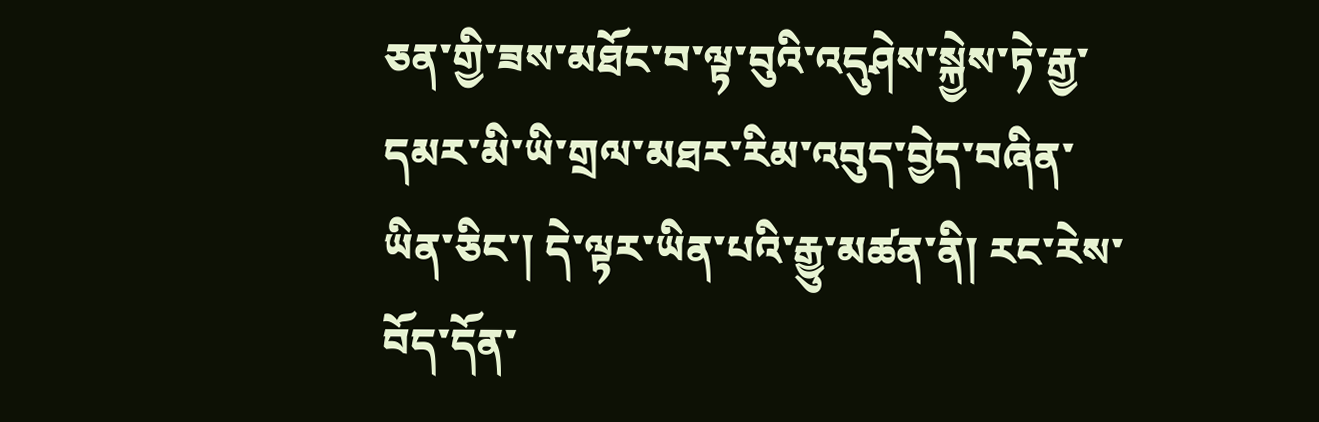ཅན་གྱི་ཟས་མཐོང་བ་ལྟ་བུའི་འདུཤེས་སྐྱེས་ཏེ་རྒྱ་དམར་མི་ཡི་གྲལ་མཐར་རིམ་འབུད་བྱེད་བཞིན་ཡིན་ཅིང་། དེ་ལྟར་ཡིན་པའི་རྒྱུ་མཚན་ནི། རང་རེས་བོད་དོན་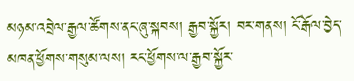མཉམ་འབྲེལ་རྒྱལ་ཚོགས་ནང་ཞུ་སྐབས། རྒྱབ་སྐྱོར། བར་གནས། ངོ་རྒོལ་བྱེད་མཁན་ཕྱོགས་གསུམ་ལས། རང་ཕྱོགས་ལ་རྒྱབ་སྐྱོར་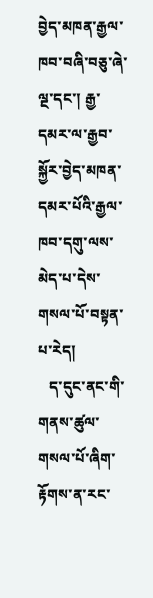བྱེད་མཁན་རྒྱལ་ཁབ་བཞི་བཅུ་ཞེ་ལྔ་དང་། རྒྱ་དམར་ལ་རྒྱབ་སྐྱོར་བྱེད་མཁན་དམར་པོའི་རྒྱལ་ཁབ་དགུ་ལས་མེད་པ་དེས་གསལ་པོ་བསྟན་པ་རེད།
   ད་དུང་ནང་གི་གནས་ཚུལ་གསལ་པོ་ཞིག་རྟོགས་ན་རང་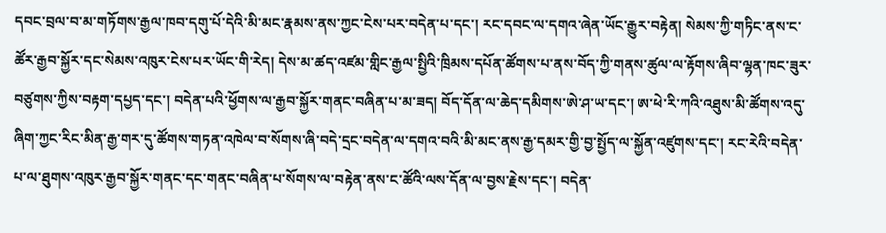དབང་བྲལ་བ་མ་གཏོགས་རྒྱལ་ཁབ་དགུ་པོ་དེའི་མི་མང་རྣམས་ནས་ཀྱང་ངེས་པར་བདེན་པ་དང་། རང་དབང་ལ་དགའ་ཞེན་ཡོང་རྒྱུར་བརྟེན། སེམས་ཀྱི་གཏིང་ནས་ང་ཚོར་རྒྱབ་སྐྱོར་དང་སེམས་འཁུར་ངེས་པར་ཡོང་གི་རེད། དེས་མ་ཚད་འཛམ་གླིང་རྒྱལ་སྤྱིའི་ཁྲིམས་དཔོན་ཚོགས་པ་ནས་བོད་ཀྱི་གནས་ཚུལ་ལ་རྟོགས་ཞིབ་ལྷན་ཁང་ཟུར་བཙུགས་ཀྱིས་བརྟག་དཔྱད་དང་། བདེན་པའི་ཕྱོགས་ལ་རྒྱབ་སྐྱོར་གནང་བཞིན་པ་མ་ཟད། བོད་དོན་ལ་ཆེད་དམིགས་ཨེ་ཤ་ཡ་དང་། ཨ་ཕེ་རི་ཀའི་འཐུས་མི་ཚོགས་འདུ་ཞིག་ཀྱང་རིང་མིན་རྒྱ་གར་དུ་ཚོགས་གཏན་འཁེལ་བ་སོགས་ཞི་བདེ་དྲང་བདེན་ལ་དགའ་བའི་མི་མང་ནས་རྒྱ་དམར་གྱི་བྱ་སྤྱོད་ལ་སྐྱོན་འཛུགས་དང་། རང་རེའི་བདེན་པ་ལ་ཐུགས་འཁུར་རྒྱབ་སྐྱོར་གནང་དང་གནང་བཞིན་པ་སོགས་ལ་བརྟེན་ནས་ང་ཚོའི་ལས་དོན་ལ་བྱས་རྗེས་དང་། བདེན་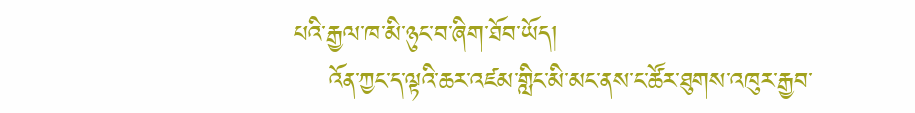པའི་རྒྱལ་ཁ་མི་ཉུང་བ་ཞིག་ཐོབ་ཡོད།
    འོན་ཀྱང་ད་ལྟའི་ཆར་འཛམ་གླིང་མི་མང་ནས་ང་ཚོར་ཐུགས་འཁུར་རྒྱབ་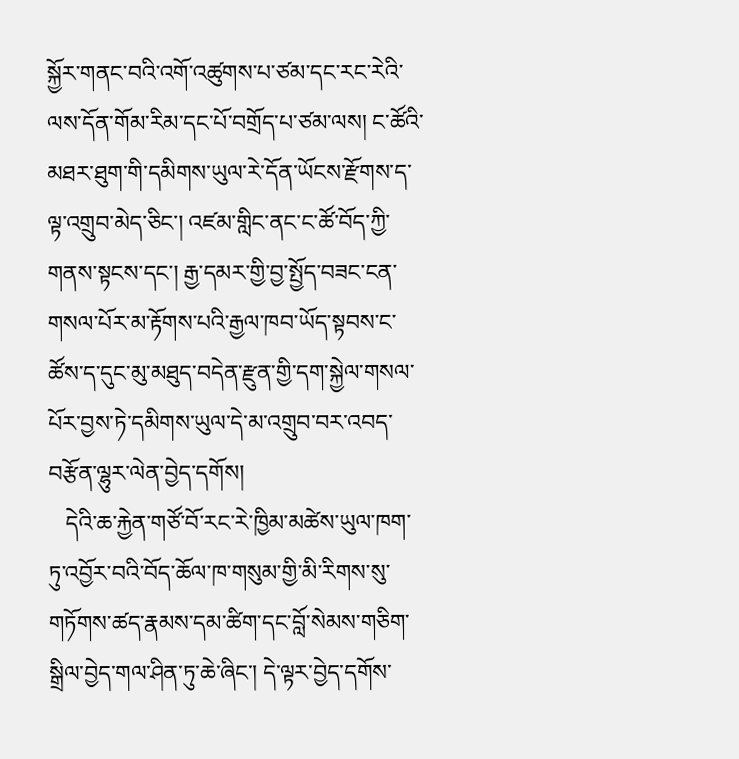སྐྱོར་གནང་བའི་འགོ་འཚུགས་པ་ཙམ་དང་རང་རེའི་ལས་དོན་གོམ་རིམ་དང་པོ་བགྲོད་པ་ཙམ་ལས། ང་ཚོའི་མཐར་ཐུག་གི་དམིགས་ཡུལ་རེ་དོན་ཡོངས་རྫོགས་ད་ལྟ་འགྲུབ་མེད་ཅིང་། འཛམ་གླིང་ནང་ང་ཚོ་བོད་ཀྱི་གནས་སྟངས་དང་། རྒྱ་དམར་གྱི་བྱ་སྤྱོད་བཟང་ངན་གསལ་པོར་མ་རྟོགས་པའི་རྒྱལ་ཁབ་ཡོད་སྟབས་ང་ཚོས་ད་དུང་མུ་མཐུད་བདེན་རྫུན་གྱི་དག་སྐྱེལ་གསལ་པོར་བྱས་ཏེ་དམིགས་ཡུལ་དེ་མ་འགྲུབ་བར་འབད་བརྩོན་ལྷུར་ལེན་བྱེད་དགོས།
   དེའི་ཆ་རྐྱེན་གཙོ་བོ་རང་རེ་ཁྱིམ་མཚེས་ཡུལ་ཁག་ཏུ་འབྱོར་བའི་བོད་ཆོལ་ཁ་གསུམ་གྱི་མི་རིགས་སུ་གཏོགས་ཚད་རྣམས་དམ་ཚིག་དང་བློ་སེམས་གཅིག་སྒྲིལ་བྱེད་གལ་ཤིན་ཏུ་ཆེ་ཞིང་། དེ་ལྟར་བྱེད་དགོས་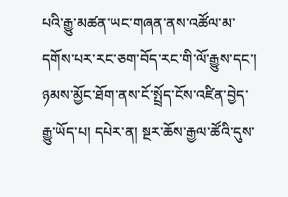པའི་རྒྱུ་མཚན་ཡང་གཞན་ནས་འཚོལ་མ་དགོས་པར་རང་ཅག་བོད་རང་གི་ལོ་རྒྱུས་དང་། ཉམས་མྱོང་ཐོག་ནས་ངོ་སྤྲོད་ངོས་འཛིན་བྱེད་རྒྱུ་ཡོད་པ། དཔེར་ན། སྔར་ཆོས་རྒྱལ་ཚོའི་དུས་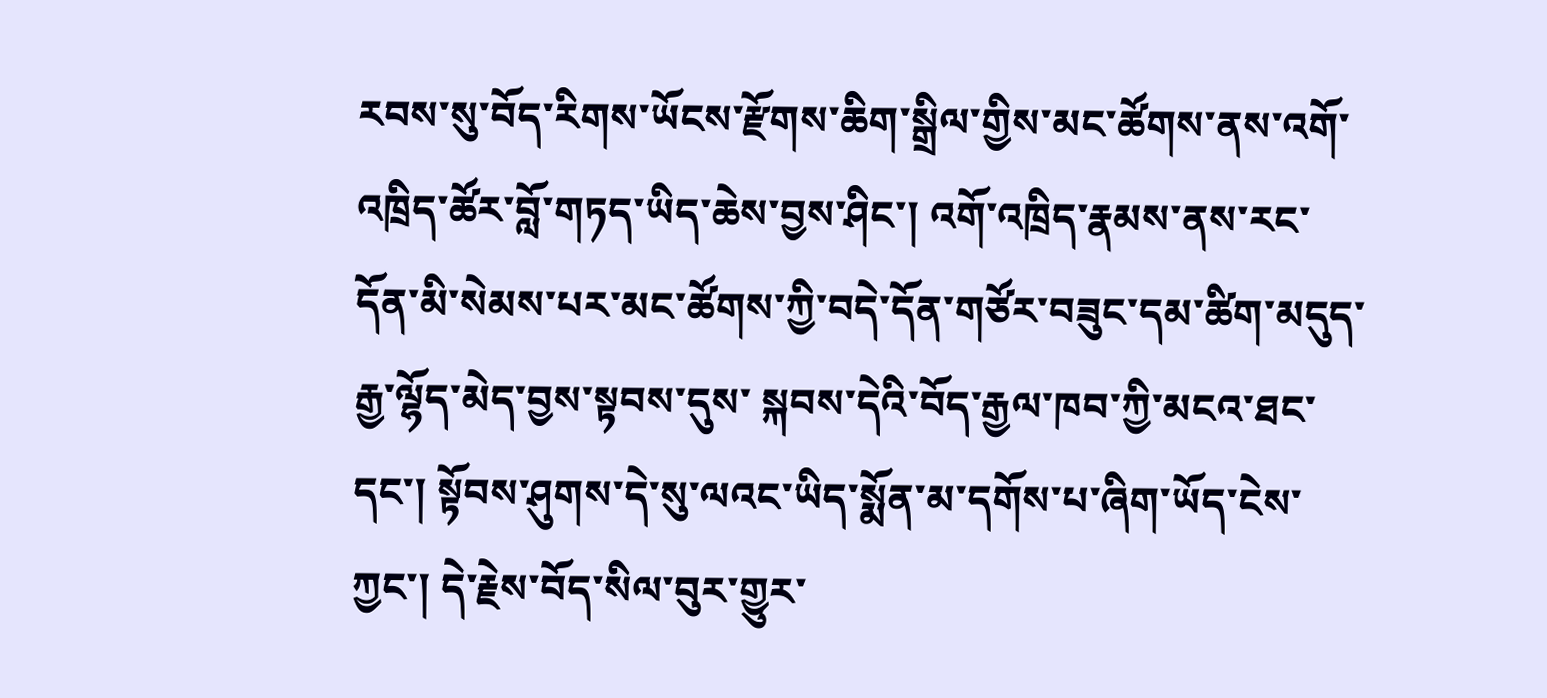རབས་སུ་བོད་རིགས་ཡོངས་རྫོགས་ཆིག་སྒྲིལ་གྱིས་མང་ཚོགས་ནས་འགོ་འཁྲིད་ཚོར་བློ་གཏད་ཡིད་ཆེས་བྱས་ཤིང་། འགོ་འཁྲིད་རྣམས་ནས་རང་དོན་མི་སེམས་པར་མང་ཚོགས་ཀྱི་བདེ་དོན་གཙོར་བཟུང་དམ་ཚིག་མདུད་རྒྱ་ལྷོད་མེད་བྱས་སྟབས་དུས་ སྐབས་དེའི་བོད་རྒྱལ་ཁབ་ཀྱི་མངའ་ཐང་དང་། སྟོབས་ཤུགས་དེ་སུ་ལའང་ཡིད་སྨོན་མ་དགོས་པ་ཞིག་ཡོད་ངེས་ཀྱང་། དེ་རྗེས་བོད་སིལ་བུར་གྱུར་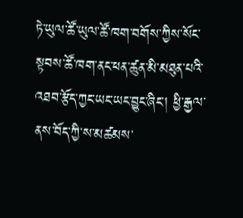ཏེ་ཡུལ་ཚོ་ཡུལ་ཚོ་ཁག་བགོས་ཀྱིས་སོང་སྟབས་ཚོ་ཁག་ནང་ཕན་ཚུན་མི་མཐུན་པའི་འཐབ་རྩོད་ཀྱང་ཡང་ཡང་བྱུང་ཞིང་། ཕྱི་རྒྱལ་ནས་བོད་ཀྱི་ས་མཚམས་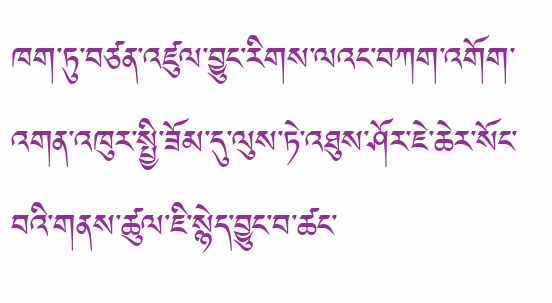ཁག་ཏུ་བཙན་འཛུལ་བྱུང་རིགས་ལའང་བཀག་འགོག་འགན་འཁུར་སྤྱི་ཟོམ་དུ་ལུས་ཏེ་འཐུས་ཤོར་ཇེ་ཆེར་སོང་བའི་གནས་ཚུལ་ཇི་སྙེད་བྱུང་བ་ཚང་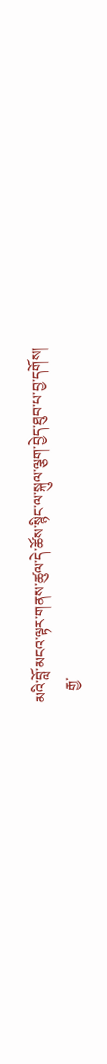མའི་བློ་མངའ་ལྟར་གནས་ཚུལ་དེ་ཚོས་སྙིང་ལ་སྐུལ་ལྕག་བྱེད་ཐུབ་པ་བྱ་དགོས།
   རྒྱ་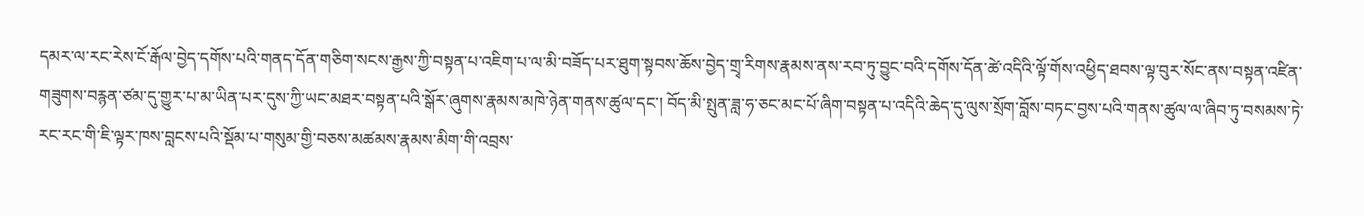དམར་ལ་རང་རེས་ངོ་རྒོལ་བྱེད་དགོས་པའི་གནད་དོན་གཅིག་སངས་རྒྱས་ཀྱི་བསྟན་པ་འཇིག་པ་ལ་མི་བཟོད་པར་ཐུག་སྟབས་ཆོས་བྱེད་གྲྭ་རིགས་རྣམས་ནས་རབ་ཏུ་བྱུང་བའི་དགོས་དོན་ཚེ་འདིའི་ལྟོ་གོས་འཕྱིད་ཐབས་ལྟ་བུར་སོང་ནས་བསྟན་འཛིན་གཟུགས་བརྙན་ཙམ་དུ་གྱུར་པ་མ་ཡིན་པར་དུས་ཀྱི་ཡང་མཐར་བསྟན་པའི་སྒོར་ཞུགས་རྣམས་མཁེ་ཉེན་གནས་ཚུལ་དང་། བོད་མི་སྤུན་ཟླ་ཧ་ཅང་མང་པོ་ཞིག་བསྟན་པ་འདིའི་ཆེད་དུ་ལུས་སྲོག་བློས་བཏང་བྱས་པའི་གནས་ཚུལ་ལ་ཞིབ་ཏུ་བསམས་ཏེ་རང་རང་གི་ཇི་ལྟར་ཁས་བླངས་པའི་སྡོམ་པ་གསུམ་གྱི་བཅས་མཚམས་རྣམས་མིག་གི་འབྲས་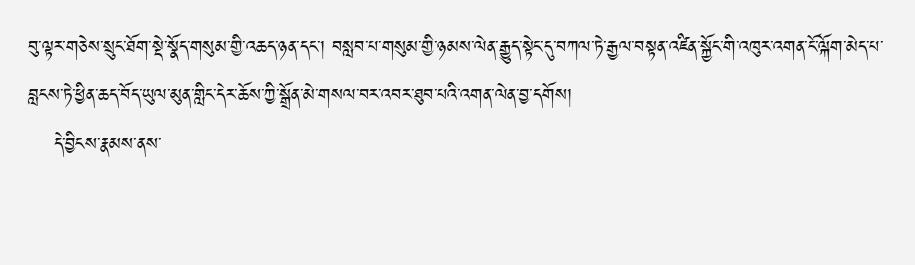བུ་ལྟར་གཅེས་སྲུང་ཐོག་སྡེ་སྣོད་གསུམ་གྱི་འཆད་ཉན་དང་། བསླབ་པ་གསུམ་གྱི་ཉམས་ལེན་རྒྱུད་སྟེང་དུ་བཀལ་ཏེ་རྒྱལ་བསྟན་འཛིན་སྐྱོང་གི་འཁུར་འགན་ངོ་ལྐོག་མེད་པ་བླངས་ཏེ་ཕྱིན་ཆད་བོད་ཡུལ་མུན་གླིང་དེར་ཆོས་ཀྱི་སྒྲོན་མེ་གསལ་བར་འབར་ཐུབ་པའི་འགན་ལེན་བྱ་དགོས།
    དེ་བྱིངས་རྣམས་ནས་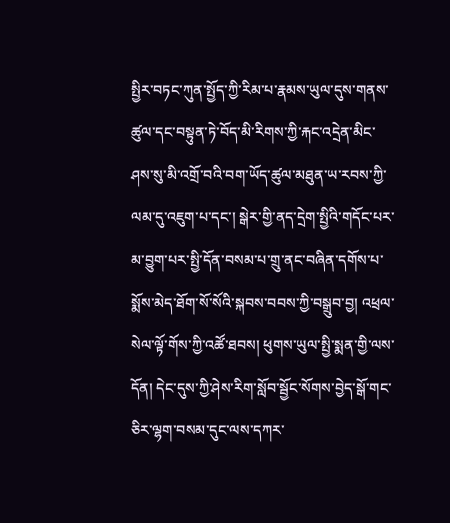སྤྱིར་བཏང་ཀུན་སྤྱོད་ཀྱི་རིམ་པ་རྣམས་ཡུལ་དུས་གནས་ཚུལ་དང་བསྟུན་ཏེ་བོད་མི་རིགས་ཀྱི་རྐང་འདྲེན་མིང་ཤས་སུ་མི་འགྲོ་བའི་བག་ཡོད་ཚུལ་མཐུན་ཡ་རབས་ཀྱི་ལམ་དུ་འཇུག་པ་དང་། སྒེར་གྱི་ནད་དྲེག་སྤྱིའི་གདོང་པར་མ་བྱུག་པར་སྤྱི་དོན་བསམ་པ་གྲུ་ནང་བཞིན་དགོས་པ་སྨོས་མེད་ཐོག་སོ་སོའི་སྐབས་བབས་ཀྱི་བསྒྲུབ་བྱ། འཕྲལ་སེལ་ལྟོ་གོས་ཀྱི་འཚོ་ཐབས། ཕུགས་ཡུལ་སྤྱི་སྨན་གྱི་ལས་དོན། དེང་དུས་ཀྱི་ཤེས་རིག་སློབ་སྦྱོང་སོགས་བྱེད་སྒོ་གང་ཅིར་ལྷག་བསམ་དུང་ལས་དཀར་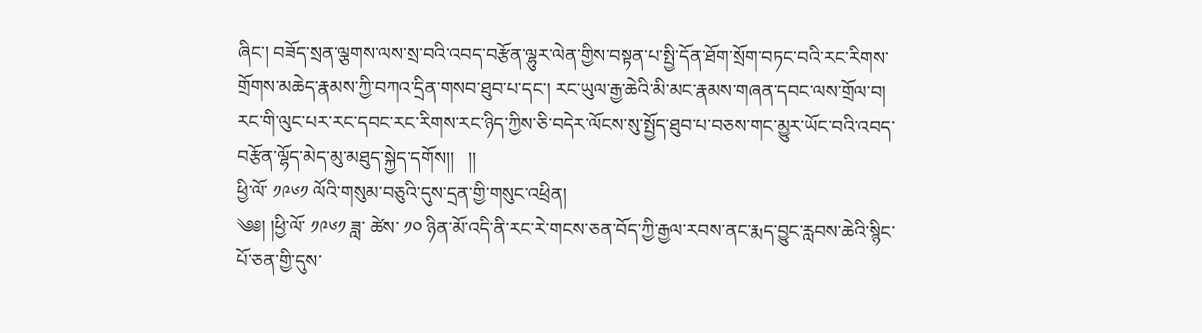ཞིང་། བཟོད་སྲན་ལྕགས་ལས་སྲ་བའི་འབད་བརྩོན་ལྷུར་ལེན་གྱིས་བསྟན་པ་སྤྱི་དོན་ཐོག་སྲོག་བཏང་བའི་རང་རིགས་གྲོགས་མཆེད་རྣམས་ཀྱི་བཀའ་དྲིན་གསབ་ཐུབ་པ་དང་། རང་ཡུལ་རྒྱ་ཆེའི་མི་མང་རྣམས་གཞན་དབང་ལས་གྲོལ་བ། རང་གི་ལུང་པར་རང་དབང་རང་རིགས་རང་ཉིད་ཀྱིས་ཅི་བདེར་ལོངས་སུ་སྤྱོད་ཐུབ་པ་བཅས་གང་མྱུར་ཡོང་བའི་འབད་བརྩོན་ལྷོད་མེད་མུ་མཐུད་སྐྱེད་དགོས།།   །།
ཕྱི་ལོ་ ༡༩༦༡ ལོའི་གསུམ་བཅུའི་དུས་དྲན་གྱི་གསུང་འཕྲིན།
༄༅། །ཕྱི་ལོ་ ༡༩༦༡ ཟླ་ ཚེས་ ༡༠ ཉིན་མོ་འདི་ནི་རང་རེ་གངས་ཅན་བོད་ཀྱི་རྒྱལ་རབས་ནང་རྨད་བྱུང་རླབས་ཆེའི་སྙིང་པོ་ཅན་གྱི་དུས་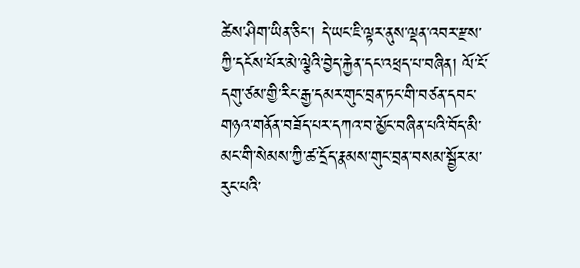ཚེས་ཤིག་ཡིན་ཅིང་། དེ་ཡང་ཇི་ལྟར་ནུས་ལྡན་འབར་རྫས་ཀྱི་དངོས་པོར་མེ་ལྕེའི་བྱེད་རྐྱེན་དང་འཕྲད་པ་བཞིན། ལོ་ངོ་དགུ་ཙམ་གྱི་རིང་རྒྱ་དམར་གུང་བྲན་ཏང་གི་བཙན་དབང་གཉའ་གནོན་བཟོད་པར་དཀའ་བ་མྱོང་བཞིན་པའི་བོད་མི་མང་གི་སེམས་ཀྱི་ཚ་དྲོད་རྣམས་གུང་བྲན་བསམ་སྦྱོར་མ་རུང་པའི་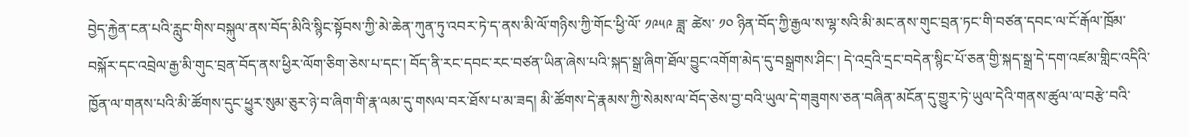བྱེད་རྐྱེན་ངན་པའི་རླུང་གིས་བསྐུལ་ནས་བོད་མིའི་སྙིང་སྟོབས་ཀྱི་མེ་ཆེན་ཀུན་ཏུ་འབར་ཏེ་ད་ནས་མི་ལོ་གཉིས་ཀྱི་གོང་ཕྱི་ལོ་ ༡༩༥༩ ཟླ་ ཚེས་ ༡༠ ཉིན་བོད་ཀྱི་རྒྱལ་ས་ལྷ་སའི་མི་མང་ནས་གུང་བྲན་ཏང་གི་བཙན་དབང་ལ་ངོ་རྒོལ་ཁྲོམ་བསྐོར་དང་འབྲེལ་རྒྱ་མི་གུང་བྲན་བོད་ནས་ཕྱིར་ལོག་ཅིག་ཅེས་པ་དང་། བོད་ནི་རང་དབང་རང་བཙན་ཡིན་ཞེས་པའི་སྐད་སྒྲ་ཞིག་ཐོལ་བྱུང་འགོག་མེད་དུ་བསྒྲགས་ཤིང་། དེ་འདྲའི་དྲང་བདེན་སྙིང་པོ་ཅན་གྱི་སྐད་སྒྲ་དེ་དག་འཛམ་གླིང་འདིའི་ཁྱོན་ལ་གནས་པའི་མི་ཚོགས་དུང་ཕྱུར་སུམ་ཅུར་ཉེ་བ་ཞིག་གི་རྣ་ལམ་དུ་གསལ་བར་ཐོས་པ་མ་ཟད། མི་ཚོགས་དེ་རྣམས་ཀྱི་སེམས་ལ་བོད་ཅེས་བྱ་བའི་ཡུལ་དེ་གཟུགས་ཅན་བཞིན་མངོན་དུ་གྱུར་ཏེ་ཡུལ་དེའི་གནས་ཚུལ་ལ་བརྩེ་བའི་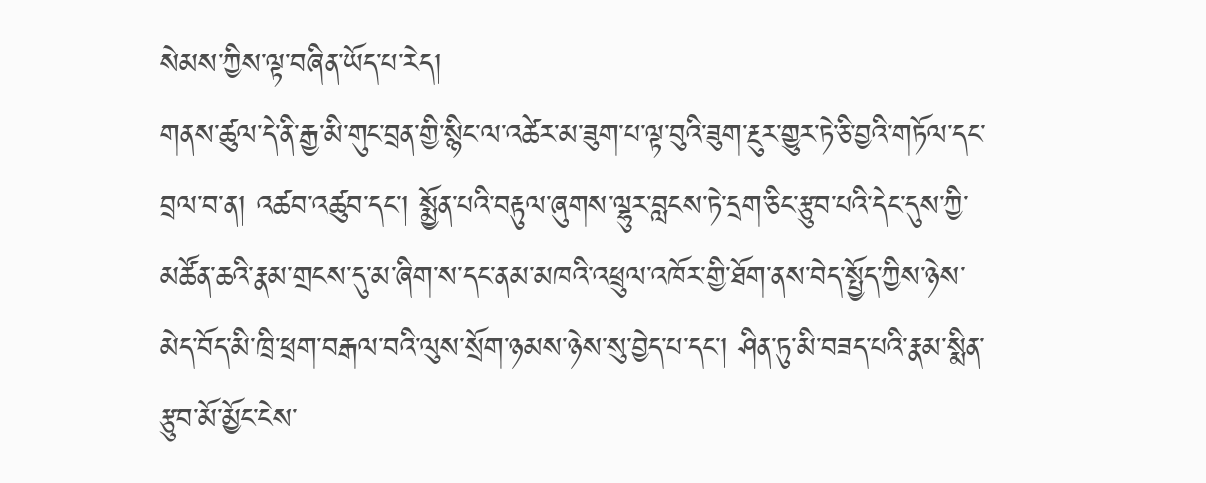སེམས་ཀྱིས་ལྟ་བཞིན་ཡོད་པ་རེད།
གནས་ཚུལ་དེ་ནི་རྒྱ་མི་གུང་བྲན་གྱི་སྙིང་ལ་འཚེར་མ་ཟུག་པ་ལྟ་བུའི་ཟུག་རྔུར་གྱུར་ཏེ་ཅི་བྱའི་གཏོལ་དང་བྲལ་བ་ན། འཚབ་འཚུབ་དང་། སྨྱོན་པའི་བརྟུལ་ཞུགས་ལྷུར་བླངས་ཏེ་དྲག་ཅིང་རྩུབ་པའི་དེང་དུས་ཀྱི་མཚོན་ཆའི་རྣམ་གྲངས་དུ་མ་ཞིག་ས་དང་ནམ་མཁའི་འཕྲུལ་འཁོར་གྱི་ཐོག་ནས་བེད་སྤྱོད་ཀྱིས་ཉེས་མེད་བོད་མི་ཁྲི་ཕྲག་བརྒལ་བའི་ལུས་སྲོག་ཉམས་ཉེས་སུ་བྱེད་པ་དང་། ཤིན་ཏུ་མི་བཟད་པའི་རྣམ་སྨིན་རྩུབ་མོ་མྱོང་ངེས་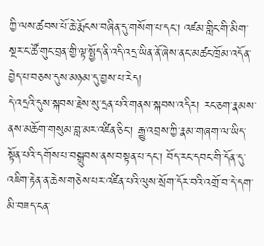ཀྱི་ལས་ཚབས་པོ་ཆེ་རྨོངས་བཞིན་དུ་གསོག་པ་དང་། འཛམ་གླིང་གི་མིག་སྔར་ང་ཚོ་གུང་བྲན་གྱི་ལྟ་སྤྱོད་ནི་འདི་འདྲ་ཡིན་ནོ་ཞེས་ནང་མཚང་ཁྲོམ་འདོན་བྱེད་པ་བཅས་དུས་མཉམ་དུ་བྱས་པ་རེད།
དེ་འདྲའི་དུས་སྐབས་རྗེས་སུ་དྲན་པའི་གནས་སྐབས་འདིར། རང་ཅག་རྣམས་ནས་མཆོག་གསུམ་བླ་མར་འཛིན་ཅིང་། རྒྱུ་འབྲས་ཀྱི་རྣམ་གཞག་ལ་ཡིད་སྟོན་པའི་དགོས་པ་བསྒྲུབས་ནས་བསྟན་པ་དང་། བོད་རང་དབང་གི་དོན་དུ་འཇིག་རྟེན་ན་ཆེས་གཅེས་པར་འཛིན་པའི་ལུས་སྲོག་དོར་བའི་འགྲོ་བ་དེ་དག་མི་བཟད་ངན་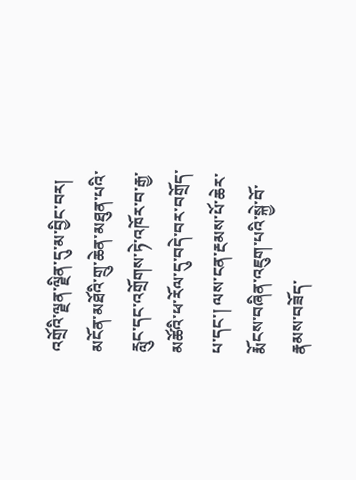འགྲོའི་ལྗན་ལྗིན་དུ་མ་བྱིང་བར། མངོན་མཐོའི་གྲུ་ཆེན་མཐུན་པའི་རླུང་དང་འགྲོགས་ཏེ་འཁོར་བ་རྒྱ་མཚོའི་ཕ་རོལ་དུ་བདེ་བར་བགྲོད་པ་དང་། ལས་ངན་རྔམས་པོ་ཆེར་རྨོངས་བཞིན་འཇུག་པའི་སྐྱེ་བོ་རྣམས་བཟོད་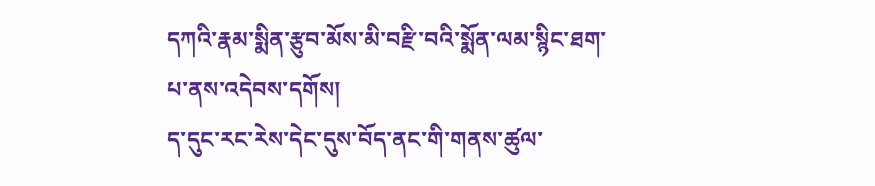དཀའི་རྣམ་སྨིན་རྩུབ་མོས་མི་བརྫི་བའི་སྨོན་ལམ་སྙིང་ཐག་པ་ནས་འདེབས་དགོས།
ད་དུང་རང་རེས་དེང་དུས་བོད་ནང་གི་གནས་ཚུལ་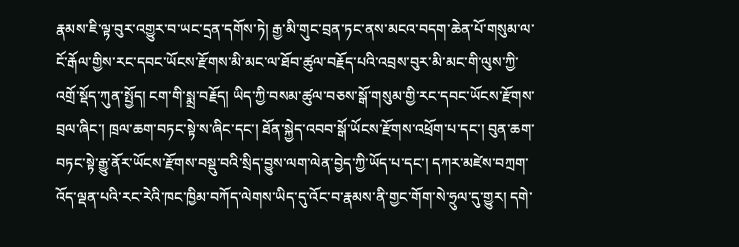རྣམས་ཇི་ལྟ་བུར་འགྱུར་བ་ཡང་དྲན་དགོས་ཏེ། རྒྱ་མི་གུང་བྲན་ཏང་ནས་མངའ་བདག་ཆེན་པོ་གསུམ་ལ་ངོ་རྒོལ་གྱིས་རང་དབང་ཡོངས་རྫོགས་མི་མང་ལ་ཐོབ་ཚུལ་བརྗོད་པའི་འབྲས་བུར་མི་མང་གི་ལུས་ཀྱི་འགྲོ་སྡོད་ཀུན་སྤྱོད། ངག་གི་སྨྲ་བརྗོད། ཡིད་ཀྱི་བསམ་ཚུལ་བཅས་སྒོ་གསུམ་གྱི་རང་དབང་ཡོངས་རྫོགས་བྲལ་ཞིང་། ཁྲལ་ཆག་བཏང་སྟེ་ས་ཞིང་དང་། ཐོན་སྐྱེད་འབབ་སྒོ་ཡོངས་རྫོགས་འཕྲོག་པ་དང་། བུན་ཆག་བཏང་སྟེ་རྒྱུ་ནོར་ཡོངས་རྫོགས་བསྡུ་བའི་སྲིད་བྱུས་ལག་ལེན་བྱེད་ཀྱི་ཡོད་པ་དང་། དཀར་མཛེས་བཀྲག་འོད་ལྡན་པའི་རང་རེའི་ཁང་ཁྱིམ་བཀོད་ལེགས་ཡིད་དུ་འོང་བ་རྣམས་ནི་གྱང་གོག་སེ་ཧྲུལ་དུ་གྱུར། དགེ་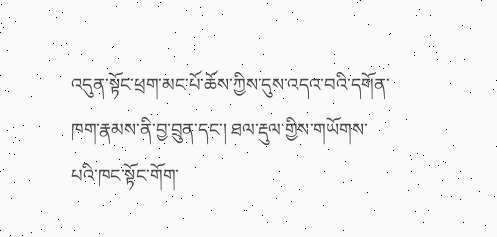འདུན་སྟོང་ཕྲག་མང་པོ་ཆོས་ཀྱིས་དུས་འདའ་བའི་དགོན་ཁག་རྣམས་ནི་བྱ་བྲུན་དང་། ཐལ་རྡུལ་གྱིས་གཡོགས་པའི་ཁང་སྟོང་གོག་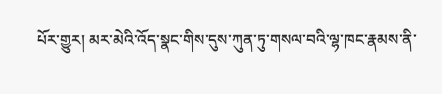པོར་གྱུར། མར་མེའི་འོད་སྣང་གིས་དུས་ཀུན་ཏུ་གསལ་བའི་ལྷ་ཁང་རྣམས་ནི་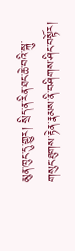མུན་ཁུང་དུ་གྱུར། སྲིད་ན་རིན་ཐང་ཆེ་བའི་སྐུ་གསུང་ཐུགས་རྟེན་རྣམས་ནི་བཤིགས་ཤིང་བསྟོར།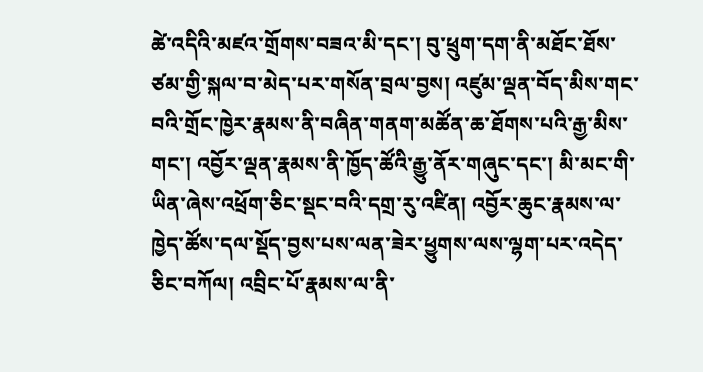ཚེ་འདིའི་མཛའ་གྲོགས་བཟའ་མི་དང་། བུ་ཕྲུག་དག་ནི་མཐོང་ཐོས་ཙམ་གྱི་སྐལ་བ་མེད་པར་གསོན་བྲལ་བྱས། འཛུམ་ལྡན་བོད་མིས་གང་བའི་གྲོང་ཁྱེར་རྣམས་ནི་བཞིན་གནག་མཚོན་ཆ་ཐོགས་པའི་རྒྱ་མིས་གང་། འབྱོར་ལྡན་རྣམས་ནི་ཁྱོད་ཚོའི་རྒྱུ་ནོར་གཞུང་དང་། མི་མང་གི་ཡིན་ཞེས་འཕྲོག་ཅིང་སྡང་བའི་དགྲ་རུ་འཛིན། འབྱོར་ཆུང་རྣམས་ལ་ཁྱེད་ཚོས་དལ་སྡོད་བྱས་པས་ལན་ཟེར་ཕྱུགས་ལས་ལྷག་པར་འདེད་ཅིང་བཀོལ། འབྲིང་པོ་རྣམས་ལ་ནི་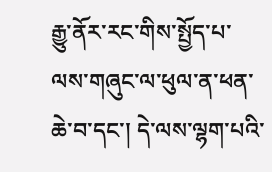རྒྱུ་ནོར་རང་གིས་སྤྱོད་པ་ལས་གཞུང་ལ་ཕུལ་ན་ཕན་ཆེ་བ་དང་། དེ་ལས་ལྷག་པའི་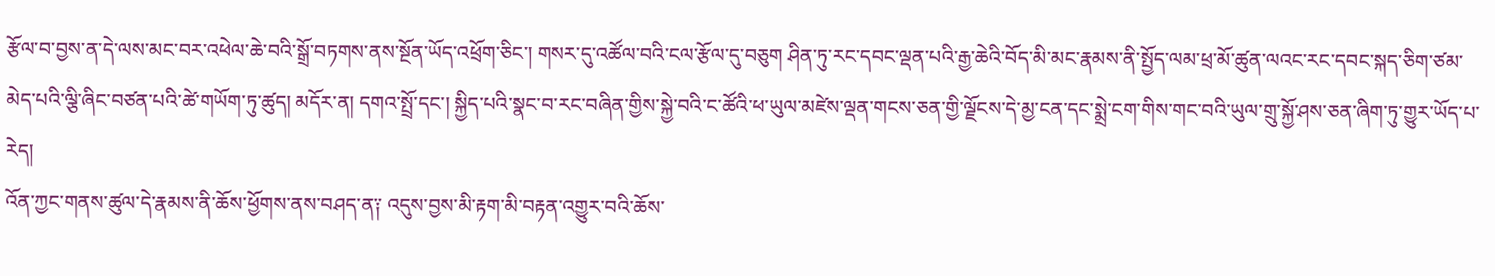རྩོལ་བ་བྱས་ན་དེ་ལས་མང་བར་འཕེལ་ཆེ་བའི་སྒྲོ་བཏགས་ནས་སྔོན་ཡོད་འཕྲོག་ཅིང་། གསར་དུ་འཚོལ་བའི་ངལ་རྩོལ་དུ་བཅུག ཤིན་ཏུ་རང་དབང་ལྡན་པའི་རྒྱ་ཆེའི་བོད་མི་མང་རྣམས་ནི་སྤྱོད་ལམ་ཕྲ་མོ་ཚུན་ལའང་རང་དབང་སྐད་ཅིག་ཙམ་མེད་པའི་ལྕི་ཞིང་བཙན་པའི་ཚེ་གཡོག་ཏུ་ཚུད། མདོར་ན། དགའ་སྤྲོ་དང་། སྐྱིད་པའི་སྣང་བ་རང་བཞིན་གྱིས་སྐྱེ་བའི་ང་ཚོའི་ཕ་ཡུལ་མཛེས་ལྡན་གངས་ཅན་གྱི་ལྗོངས་དེ་མྱ་ངན་དང་སྨྲེ་ངག་གིས་གང་བའི་ཡུལ་གྲུ་སྐྱོ་ཤས་ཅན་ཞིག་ཏུ་གྱུར་ཡོད་པ་རེད།
འོན་ཀྱང་གནས་ཚུལ་དེ་རྣམས་ནི་ཆོས་ཕྱོགས་ནས་བཤད་ན༑ འདུས་བྱས་མི་རྟག་མི་བརྟན་འགྱུར་བའི་ཆོས་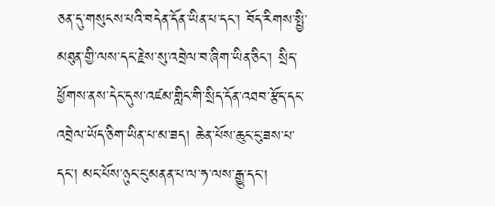ཅན་དུ་གསུངས་པའི་བདེན་དོན་ཡིན་པ་དང་། བོད་རིགས་སྤྱི་མཐུན་གྱི་ལས་དང་རྗེས་སུ་འབྲེལ་བ་ཞིག་ཡིན་ཅིང་། སྲིད་ཕྱོགས་ནས་དེང་དུས་འཛམ་གླིང་གི་སྲིད་དོན་འཐབ་རྩོད་དང་འབྲེལ་ཡོད་ཅིག་ཡིན་པ་མ་ཟད། ཆེན་པོས་ཆུང་ངུ་ཟས་པ་དང་། མང་པོས་ཉུང་ངུ་མནན་པ་ལ་ཧ་ལས་རྒྱུ་དང་།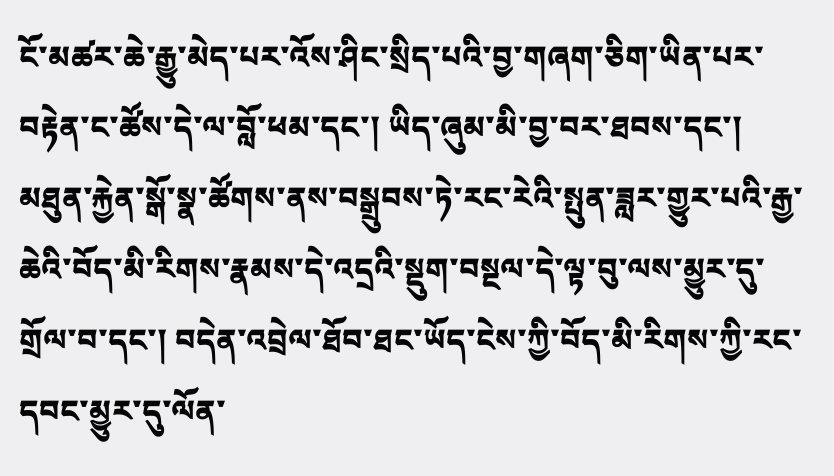ངོ་མཚར་ཆེ་རྒྱུ་མེད་པར་འོས་ཤིང་སྲིད་པའི་བྱ་གཞག་ཅིག་ཡིན་པར་བརྟེན་ང་ཚོས་དེ་ལ་བློ་ཕམ་དང་། ཡིད་ཞུམ་མི་བྱ་བར་ཐབས་དང་། མཐུན་རྐྱེན་སྒོ་སྣ་ཚོགས་ནས་བསྒྲུབས་ཏེ་རང་རེའི་སྤུན་ཟླར་གྱུར་པའི་རྒྱ་ཆེའི་བོད་མི་རིགས་རྣམས་དེ་འདྲའི་སྡུག་བསྔལ་དེ་ལྟ་བུ་ལས་མྱུར་དུ་གྲོལ་བ་དང་། བདེན་འབྲེལ་ཐོབ་ཐང་ཡོད་ངེས་ཀྱི་བོད་མི་རིགས་ཀྱི་རང་དབང་མྱུར་དུ་ལོན་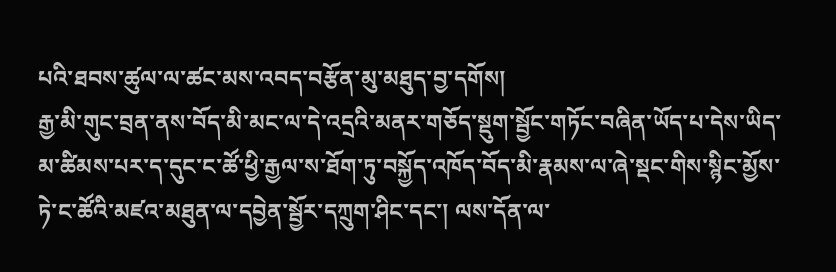པའི་ཐབས་ཚུལ་ལ་ཚང་མས་འབད་བརྩོན་མུ་མཐུད་བྱ་དགོས།
རྒྱ་མི་གུང་བྲན་ནས་བོད་མི་མང་ལ་དེ་འདྲའི་མནར་གཅོད་སྡུག་སྦྱོང་གཏོང་བཞིན་ཡོད་པ་དེས་ཡིད་མ་ཚིམས་པར་ད་དུང་ང་ཚོ་ཕྱི་རྒྱལ་ས་ཐོག་ཏུ་བསྐྱོད་འཁོད་བོད་མི་རྣམས་ལ་ཞེ་སྡང་གིས་སྙིང་མྱོས་ཏེ་ང་ཚོའི་མཛའ་མཐུན་ལ་དབྱེན་སྦྱོར་དཀྲུག་ཤིང་དང་། ལས་དོན་ལ་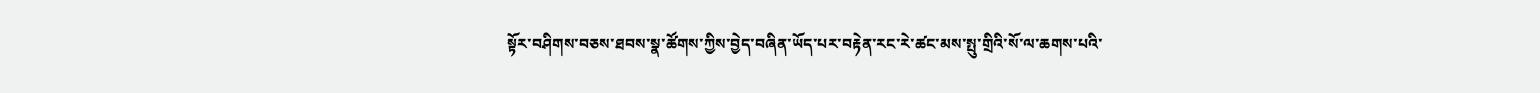སྟོར་བཤིགས་བཅས་ཐབས་སྣ་ཚོགས་ཀྱིས་བྱེད་བཞིན་ཡོད་པར་བརྟེན་རང་རེ་ཚང་མས་སྤུ་གྲིའི་སོ་ལ་ཆགས་པའི་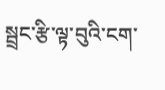སྦྲང་རྩི་ལྟ་བུའི་ངག་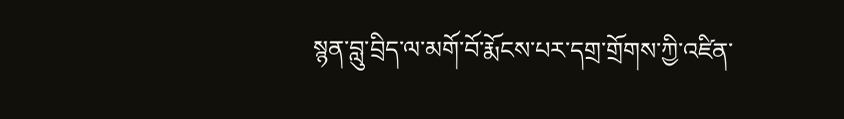སྙན་བླུ་བྲིད་ལ་མགོ་བོ་རྨོངས་པར་དགྲ་གྲོགས་ཀྱི་འཛིན་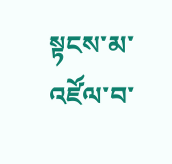སྟངས་མ་འཛོལ་བ་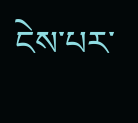ངེས་པར་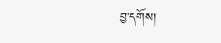བྱ་དགོས།